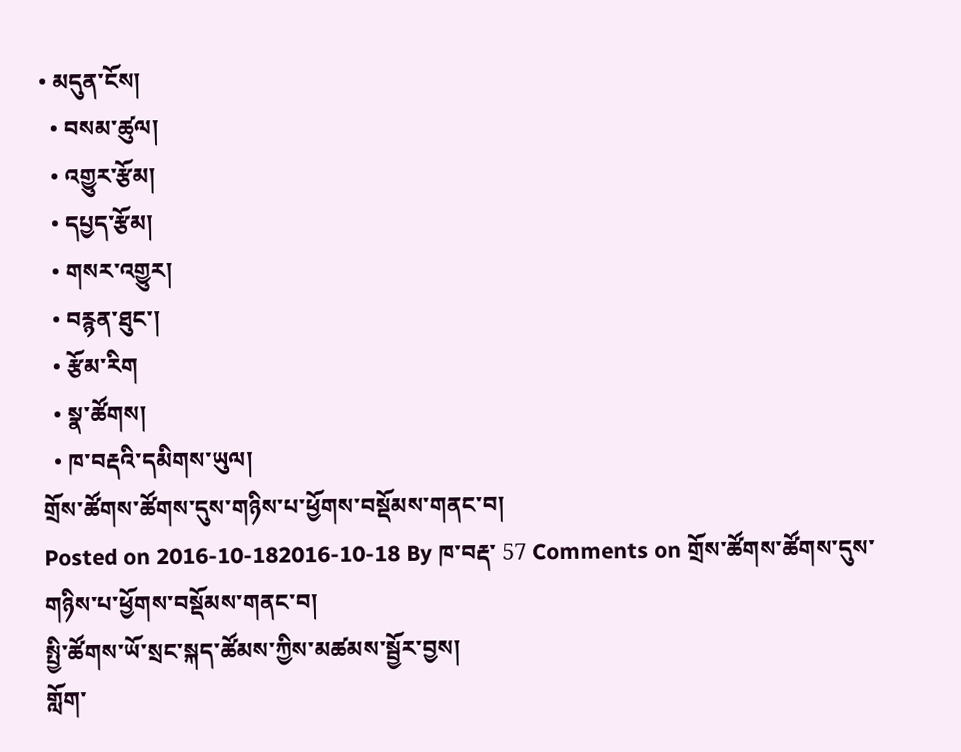• མདུན་ངོས།
  • བསམ་ཚུལ།
  • འགྱུར་རྩོམ།
  • དཔྱད་རྩོམ།
  • གསར་འགྱུར།
  • བརྙན་ཐུང་།
  • རྩོམ་རིག
  • སྣ་ཚོགས།
  • ཁ་བརྡའི་དམིགས་ཡུལ།
གྲོས་ཚོགས་ཚོགས་དུས་གཉིས་པ་ཕྱོགས་བསྡོམས་གནང་བ།
Posted on 2016-10-182016-10-18 By ཁ་བརྡ་ 57 Comments on གྲོས་ཚོགས་ཚོགས་དུས་གཉིས་པ་ཕྱོགས་བསྡོམས་གནང་བ།
སྤྱི་ཚོགས་ཡོ་སྲང་སྐད་ཚོམས་ཀྱིས་མཚམས་སྦྱོར་བྱས།
གློག་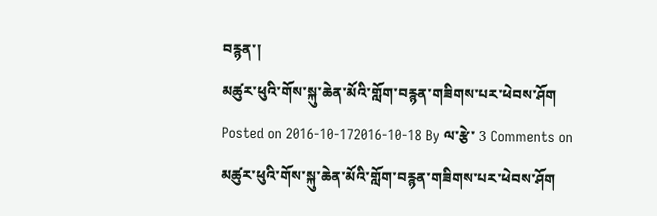བརྙན་།
མཚུར་ཕུའི་གོས་སྐུ་ཆེན་མོའི་གློག་བརྙན་གཟིགས་པར་ཕེབས་ཤོག
Posted on 2016-10-172016-10-18 By ལ་རྩེ་ 3 Comments on མཚུར་ཕུའི་གོས་སྐུ་ཆེན་མོའི་གློག་བརྙན་གཟིགས་པར་ཕེབས་ཤོག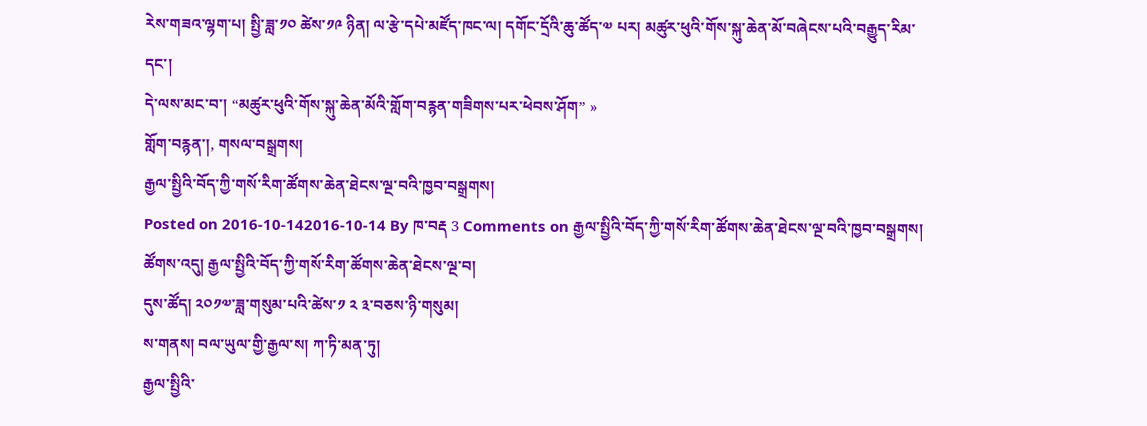རེས་གཟའ་ལྷག་པ། སྤྱི་ཟླ་༡༠ ཚེས་༡༩ ཉིན། ལ་རྩེ་དཔེ་མཛོད་ཁང་ལ། དགོང་དྲོའི་ཆུ་ཚོད་༧ པར། མཚུར་ཕུའི་གོས་སྐུ་ཆེན་མོ་བཞེངས་པའི་བརྒྱུད་རིམ་དང་།
དེ་ལས་མང་བ་། “མཚུར་ཕུའི་གོས་སྐུ་ཆེན་མོའི་གློག་བརྙན་གཟིགས་པར་ཕེབས་ཤོག” »
གློག་བརྙན་།, གསལ་བསྒྲགས།
རྒྱལ་སྤྱིའི་བོད་ཀྱི་གསོ་རིག་ཚོགས་ཆེན་ཐེངས་ལྔ་བའི་ཁྱབ་བསྒྲགས།
Posted on 2016-10-142016-10-14 By ཁ་བརྡ 3 Comments on རྒྱལ་སྤྱིའི་བོད་ཀྱི་གསོ་རིག་ཚོགས་ཆེན་ཐེངས་ལྔ་བའི་ཁྱབ་བསྒྲགས།
ཚོགས་འདུ། རྒྱལ་སྤྱིའི་བོད་ཀྱི་གསོ་རིག་ཚོགས་ཆེན་ཐེངས་ལྔ་བ།
དུས་ཚོད། ༢༠༡༧་ཟླ་གསུམ་པའི་ཚེས་༡ ༢ ༣་བཅས་ཉི་གསུམ།
ས་གནས། བལ་ཡུལ་གྱི་རྒྱལ་ས། ཀ་ཏི་མན་ཏུ།
རྒྱལ་སྤྱིའི་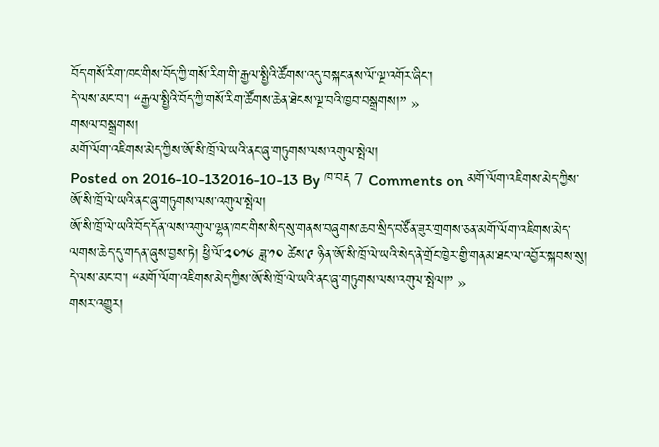བོད་གསོ་རིག་ཁང་གིས་བོད་ཀྱི་གསོ་རིག་གི་རྒྱལ་སྤྱིའི་ཚོགས་འདུ་བསྐང་ནས་ལོ་ལྔ་འགོར་ཞིང་།
དེ་ལས་མང་བ་། “རྒྱལ་སྤྱིའི་བོད་ཀྱི་གསོ་རིག་ཚོགས་ཆེན་ཐེངས་ལྔ་བའི་ཁྱབ་བསྒྲགས།” »
གསལ་བསྒྲགས།
མགོ་ལོག་འཇིགས་མེད་ཀྱིས་ཨོ་སི་ཁྲོ་ལེ་ཡའི་ནང་ཞུ་གཏུགས་ལས་འགུལ་སྤེལ།
Posted on 2016-10-132016-10-13 By ཁ་བརྡ 7 Comments on མགོ་ལོག་འཇིགས་མེད་ཀྱིས་ཨོ་སི་ཁྲོ་ལེ་ཡའི་ནང་ཞུ་གཏུགས་ལས་འགུལ་སྤེལ།
ཨོ་སི་ཁྲོ་ལེ་ཡའི་བོད་དོན་ལས་འགུལ་ལྷན་ཁང་གིས་སིད་སུ་གནས་བཞུགས་ཆབ་སྲིད་བཙོན་ཟུར་གྲགས་ཅན་མགོ་ལོག་འཇིགས་མེད་ལགས་ཆེད་དུ་གདན་ཞུས་བྱས་ཏེ། ཕྱི་ལོ་༢༠༡༦ ཟླ་༡༠ ཚེས་༩ ཉིན་ཨོ་སི་ཁྲོ་ལེ་ཡའི་སེད་ནེ་གྲོང་ཁྱེར་གྱི་གནམ་ཐང་ལ་འབྱོར་སྐབས་སུ།
དེ་ལས་མང་བ་། “མགོ་ལོག་འཇིགས་མེད་ཀྱིས་ཨོ་སི་ཁྲོ་ལེ་ཡའི་ནང་ཞུ་གཏུགས་ལས་འགུལ་སྤེལ།” »
གསར་འགྱུར།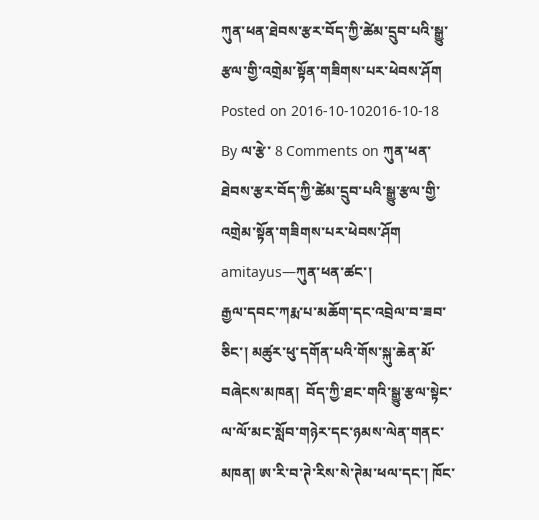ཀུན་ཕན་ཐེབས་རྩར་བོད་ཀྱི་ཚེམ་དྲུབ་པའི་སྒྱུ་རྩལ་གྱི་འགྲེམ་སྟོན་གཟིགས་པར་ཕེབས་ཤོག
Posted on 2016-10-102016-10-18 By ལ་རྩེ་ 8 Comments on ཀུན་ཕན་ཐེབས་རྩར་བོད་ཀྱི་ཚེམ་དྲུབ་པའི་སྒྱུ་རྩལ་གྱི་འགྲེམ་སྟོན་གཟིགས་པར་ཕེབས་ཤོག
amitayus—ཀུན་ཕན་ཚང་།
རྒྱལ་དབང་ཀརྨ་པ་མཆོག་དང་འབྲེལ་བ་ཟབ་ཅིང་། མཚུར་ཕུ་དགོན་པའི་གོས་སྐུ་ཆེན་མོ་བཞེངས་མཁན།  བོད་ཀྱི་ཐང་གའི་སྒྱུ་རྩལ་སྟེང་ལ་ལོ་མང་སློབ་གཉེར་དང་ཉམས་ལེན་གནང་མཁན། ཨ་རི་བ་ཊེ་རིས་སེ་ཊེམ་ཕལ་དང་། ཁོང་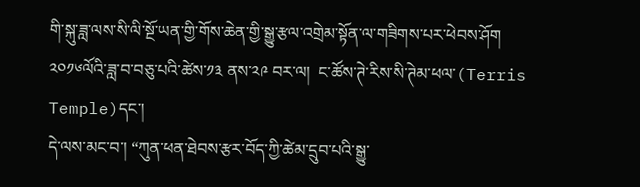གི་སྐུ་ཟླ་ལས་སི་ལི་སྔོ་ཡན་གྱི་གོས་ཆེན་གྱི་སྒྱུ་རྩལ་འགྲེམ་སྟོན་ལ་གཟིགས་པར་ཕེབས་ཤོག
༢༠༡༦ལོའི་ཟླ་བ་བཅུ་པའི་ཚེས་༡༣ ནས་༢༩ བར་ལ།  ང་ཚོས་ཊེ་རིས་སི་ཊེམ་ཕལ་(Terris Temple)དང་།
དེ་ལས་མང་བ་། “ཀུན་ཕན་ཐེབས་རྩར་བོད་ཀྱི་ཚེམ་དྲུབ་པའི་སྒྱུ་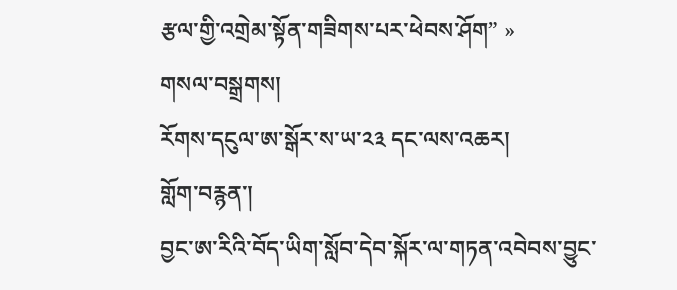རྩལ་གྱི་འགྲེམ་སྟོན་གཟིགས་པར་ཕེབས་ཤོག” »
གསལ་བསྒྲགས།
རོགས་དངུལ་ཨ་སྒོར་ས་ཡ་༢༣ དང་ལས་འཆར།
གློག་བརྙན་།
བྱང་ཨ་རིའི་བོད་ཡིག་སློབ་དེབ་སྐོར་ལ་གཏན་འབེབས་བྱུང་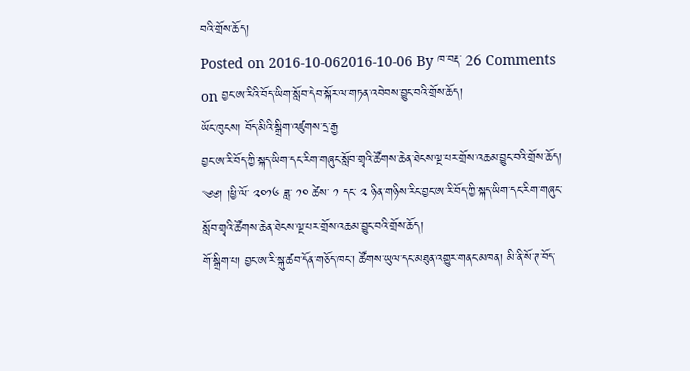བའི་གྲོས་ཆོད།
Posted on 2016-10-062016-10-06 By ཁ་བརྡ་ 26 Comments on བྱང་ཨ་རིའི་བོད་ཡིག་སློབ་དེབ་སྐོར་ལ་གཏན་འབེབས་བྱུང་བའི་གྲོས་ཆོད།
ཡོང་ཁུངས། བོད་མིའི་སྒྲིག་འཛུགས་དྲ་རྒྱ
བྱང་ཨ་རི་བོད་ཀྱི་སྐད་ཡིག་དང་རིག་གཞུང་སློབ་གྲྭའི་ཚོགས་ཆེན་ཐེངས་ལྔ་པར་གྲོས་འཆམ་བྱུང་བའི་གྲོས་ཆོད།
༄༅། །ཕྱི་ལོ་ ༢༠༡༦ ཟླ་ ༡༠ ཚེས་ ༡ དང་ ༢ ཉིན་གཉིས་རིང་བྱང་ཨ་རི་བོད་ཀྱི་སྐད་ཡིག་དང་རིག་གཞུང་སློབ་གྲྭའི་ཚོགས་ཆེན་ཐེངས་ལྔ་པར་གྲོས་འཆམ་བྱུང་བའི་གྲོས་ཆོད།
གོ་སྒྲིག་པ། བྱང་ཨ་རི་སྐུ་ཚབ་དོན་གཅོད་ཁང་། ཚོགས་ཡུལ་དང་མཐུན་འགྱུར་གནང་མཁན། མི་ནི་སོ་ཊ་བོད་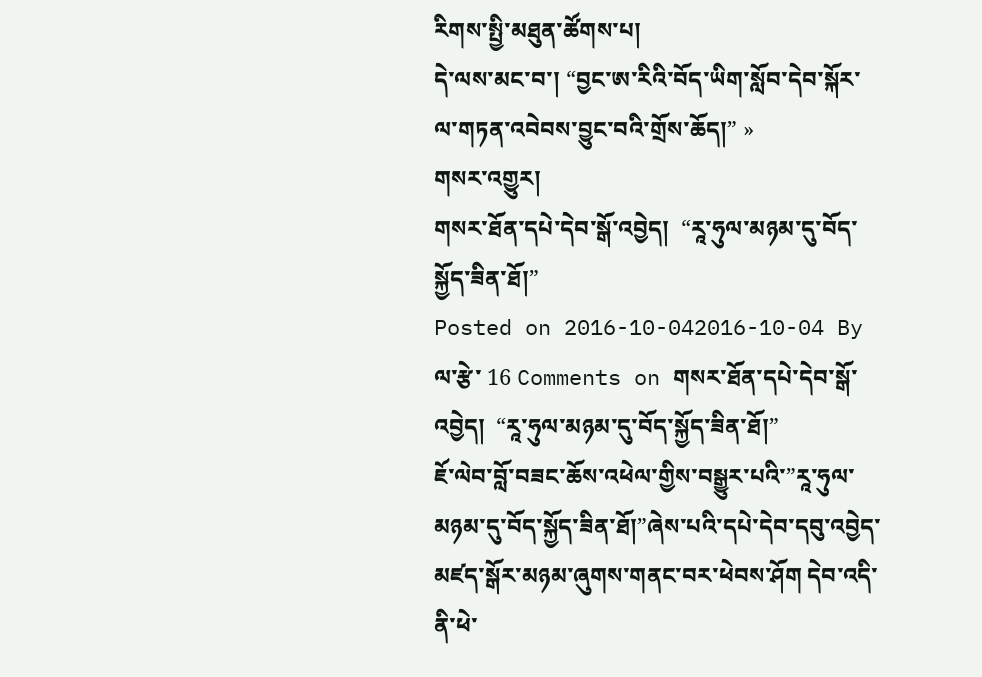རིགས་སྤྱི་མཐུན་ཚོགས་པ།
དེ་ལས་མང་བ་། “བྱང་ཨ་རིའི་བོད་ཡིག་སློབ་དེབ་སྐོར་ལ་གཏན་འབེབས་བྱུང་བའི་གྲོས་ཆོད།” »
གསར་འགྱུར།
གསར་ཐོན་དཔེ་དེབ་སྒོ་འབྱེད།  “རཱ་ཧུལ་མཉམ་དུ་བོད་སྐྱོད་ཟིན་ཐོ།”
Posted on 2016-10-042016-10-04 By ལ་རྩེ་ 16 Comments on གསར་ཐོན་དཔེ་དེབ་སྒོ་འབྱེད།  “རཱ་ཧུལ་མཉམ་དུ་བོད་སྐྱོད་ཟིན་ཐོ།”
ཇོ་ལེབ་བློ་བཟང་ཆོས་འཕེལ་གྱིས་བསྒྱུར་པའི་”རཱ་ཧུལ་མཉམ་དུ་བོད་སྐྱོད་ཟིན་ཐོ།”ཞེས་པའི་དཔེ་དེབ་དབུ་འབྱེད་མཛད་སྒོར་མཉམ་ཞུགས་གནང་བར་ཕེབས་ཤོག དེབ་འདི་ནི་ཕེ་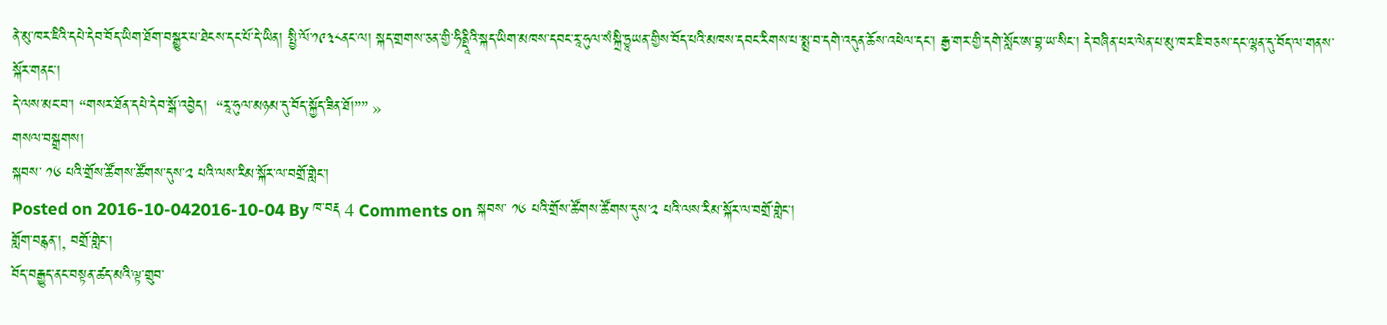ནེ་མུ་ཁར་ཇིའི་དཔེ་དེབ་བོད་ཡིག་ཐོག་བསྒྱུར་པ་ཐེངས་དང་པོ་དེ་ཡིན། སྤྱི་ལོ་༡༩༣༨ནང་ལ། སྐད་གྲགས་ཅན་གྱི་ཧིནྡཱིའི་སྐད་ཡིག་མཁས་དབང་རཱ་ཧུལ་སཾསྐྲི་ཏྱཱཡན་གྱིས་བོད་པའི་མཁས་དབང་རིགས་པ་སྨྲ་བ་དགེ་འདུན་ཆོས་འཕེལ་དང་། རྒྱ་གར་གྱི་དགེ་སློང་ཨ་བྷ་ཡ་སིང་། དེ་བཞིན་པར་ལེན་པ་མུ་ཁར་ཇི་བཅས་དང་ལྷན་དུ་བོད་ལ་གནས་སྐོར་གནང་།
དེ་ལས་མང་བ་། “གསར་ཐོན་དཔེ་དེབ་སྒོ་འབྱེད།  “རཱ་ཧུལ་མཉམ་དུ་བོད་སྐྱོད་ཟིན་ཐོ།”” »
གསལ་བསྒྲགས།
སྐབས་ ༡༦ པའི་གྲོས་ཚོགས་ཚོགས་དུས་༢ པའི་ལས་རིམ་སྐོར་ལ་བགྲོ་གླེང་།
Posted on 2016-10-042016-10-04 By ཁ་བརྡ 4 Comments on སྐབས་ ༡༦ པའི་གྲོས་ཚོགས་ཚོགས་དུས་༢ པའི་ལས་རིམ་སྐོར་ལ་བགྲོ་གླེང་།
གློག་བརྙན་།, བགྲོ་གླེང་།
བོད་བརྒྱུད་ནང་བསྟན་ཚད་མའི་ལྟ་གྲུབ་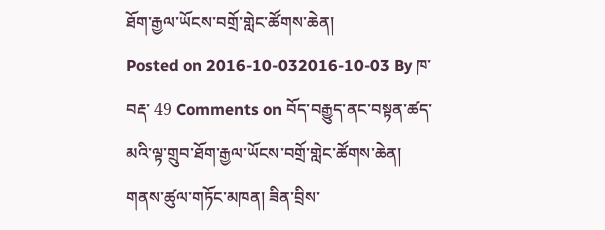ཐོག་རྒྱལ་ཡོངས་བགྲོ་གླེང་ཚོགས་ཆེན།
Posted on 2016-10-032016-10-03 By ཁ་བརྡ་ 49 Comments on བོད་བརྒྱུད་ནང་བསྟན་ཚད་མའི་ལྟ་གྲུབ་ཐོག་རྒྱལ་ཡོངས་བགྲོ་གླེང་ཚོགས་ཆེན།
གནས་ཚུལ་གཏོང་མཁན། ཟིན་བྲིས་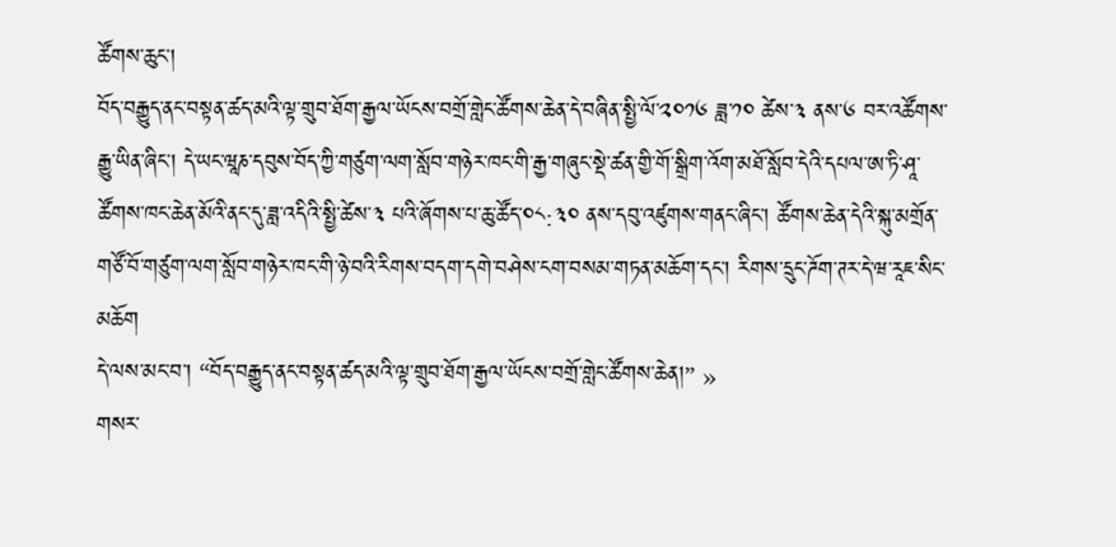ཚོགས་ཆུང་།
བོད་བརྒྱུད་ནང་བསྟན་ཚད་མའི་ལྟ་གྲུབ་ཐོག་རྒྱལ་ཡོངས་བགྲོ་གླེང་ཚོགས་ཆེན་དེ་བཞིན་སྤྱི་ལོ་༢༠༡༦ ཟླ་༡༠ ཚེས་༣ ནས་༦ བར་འཚོགས་རྒྱུ་ཡིན་ཞིང་། དེ་ཡང་ཝཱཎ་དབུས་བོད་ཀྱི་གཙུག་ལག་སློབ་གཉེར་ཁང་གི་རྒྱ་གཞུང་སྡེ་ཚན་གྱི་གོ་སྒྲིག་འོག་མཐོ་སློབ་དེའི་དཔལ་ཨ་ཏི་ཤཱ་ཚོགས་ཁང་ཆེན་མོའི་ནང་དུ་ཟླ་འདིའི་སྤྱི་ཚེས་༣ པའི་ཞོགས་པ་ཆུ་ཚོད་༠༨:༣༠ ནས་དབུ་འཛུགས་གནང་ཞིང་། ཚོགས་ཆེན་དེའི་སྐུ་མགྲོན་གཙོ་བོ་གཙུག་ལག་སློབ་གཉེར་ཁང་གི་ཉེ་བའི་རིགས་བདག་དགེ་བཤེས་ངག་བསམ་གཏན་མཆོག་དང་། རིགས་དྲུང་ཌོག་ཊར་དེ་ཝ་རཱཇ་སིང་མཆོག
དེ་ལས་མང་བ་། “བོད་བརྒྱུད་ནང་བསྟན་ཚད་མའི་ལྟ་གྲུབ་ཐོག་རྒྱལ་ཡོངས་བགྲོ་གླེང་ཚོགས་ཆེན།” »
གསར་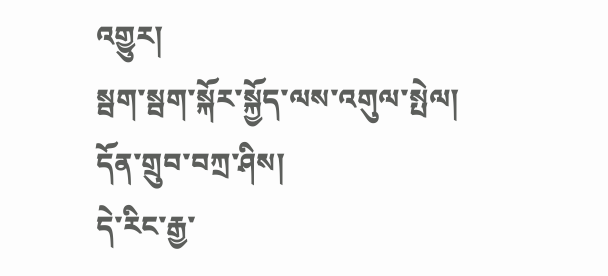འགྱུར།
སྦག་སྦག་སྐོར་སྐྱོད་ལས་འགུལ་སྤེལ།
དོན་གྲུབ་བཀྲ་ཤིས།
དེ་རིང་རྒྱ་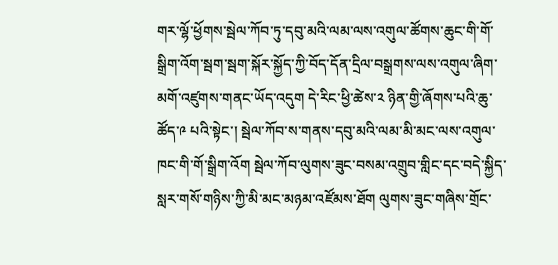གར་ལྷོ་ཕྱོགས་སྦེལ་ཀོབ་ཏུ་དབུ་མའི་ལམ་ལས་འགུལ་ཚོགས་ཆུང་གི་གོ་སྒྲིག་འོག་སྦག་སྦག་སྐོར་སྐྱོད་ཀྱི་བོད་དོན་དྲིལ་བསྒྲགས་ལས་འགུལ་ཞིག་མགོ་འཛུགས་གནང་ཡོད་འདུག དེ་རིང་ཕྱི་ཚེས་༢ ཉིན་གྱི་ཞོགས་པའི་ཆུ་ཚོད་༩ པའི་སྟེང་། སྦེལ་ཀོབ་ས་གནས་དབུ་མའི་ལམ་མི་མང་ལས་འགུལ་ཁང་གི་གོ་སྒྲིག་འོག སྦེལ་ཀོབ་ལུགས་ཟུང་བསམ་འགྲུབ་གླིང་དང་བདེ་སྐྱིད་སླར་གསོ་གཉིས་ཀྱི་མི་མང་མཉམ་འཛོམས་ཐོག ལུགས་ཟུང་གཞིས་གྲོང་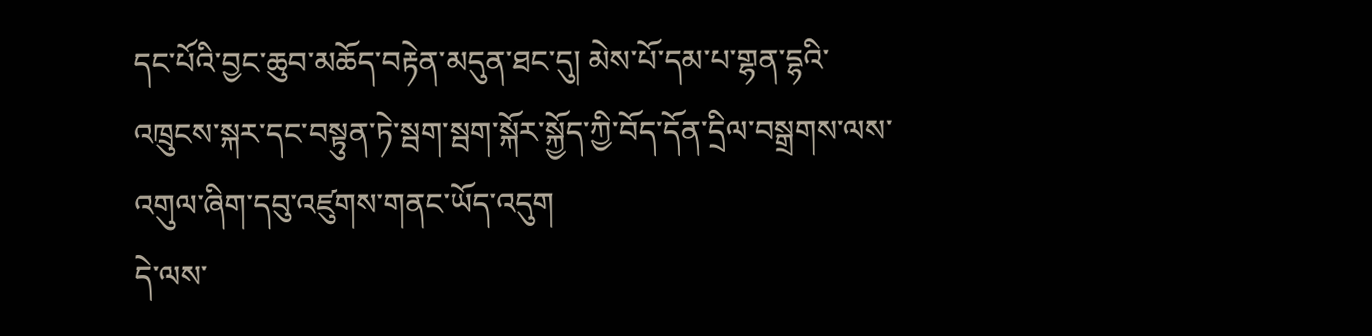དང་པོའི་བྱང་ཆུབ་མཆོད་བརྟེན་མདུན་ཐང་དུ། མེས་པོ་དམ་པ་གྷན་དྷའི་འཁྲུངས་སྐར་དང་བསྟུན་ཏེ་སྦག་སྦག་སྐོར་སྐྱོད་ཀྱི་བོད་དོན་དྲིལ་བསྒྲགས་ལས་འགུལ་ཞིག་དབུ་འཛུགས་གནང་ཡོད་འདུག
དེ་ལས་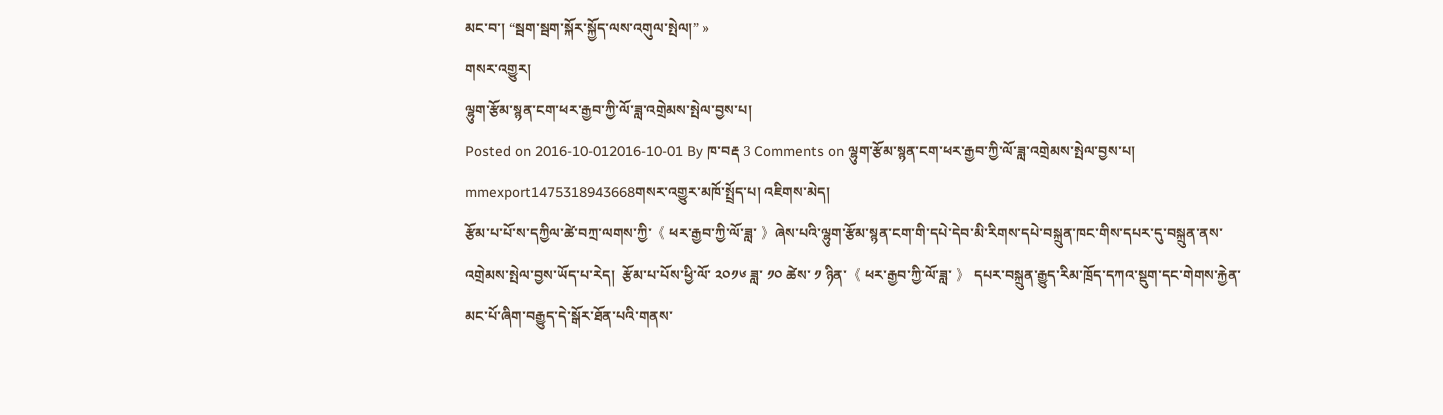མང་བ་། “སྦག་སྦག་སྐོར་སྐྱོད་ལས་འགུལ་སྤེལ།” »
གསར་འགྱུར།
ལྷུག་རྩོམ་སྙན་ངག་ཕར་རྒྱབ་ཀྱི་ལོ་ཟླ་འགྲེམས་སྤེལ་བྱས་པ།
Posted on 2016-10-012016-10-01 By ཁ་བརྡ 3 Comments on ལྷུག་རྩོམ་སྙན་ངག་ཕར་རྒྱབ་ཀྱི་ལོ་ཟླ་འགྲེམས་སྤེལ་བྱས་པ།
mmexport1475318943668གསར་འགྱུར་མཁོ་སྤྲོད་པ། འཇིགས་མེད།
རྩོམ་པ་པོ་ས་དཀྱིལ་ཚེ་བཀྲ་ལགས་ཀྱི་《 ཕར་རྒྱབ་ཀྱི་ལོ་ཟླ་ 》ཞེས་པའི་ལྷུག་རྩོམ་སྙན་ངག་གི་དཔེ་དེབ་མི་རིགས་དཔེ་བསྐྲུན་ཁང་གིས་དཔར་དུ་བསྐྲུན་ནས་འགྲེམས་སྤེལ་བྱས་ཡོད་པ་རེད།  རྩོམ་པ་པོས་ཕྱི་ལོ་ ༢༠༡༦ ཟླ་ ༡༠ ཚེས་ ༡ ཉིན་《 ཕར་རྒྱབ་ཀྱི་ལོ་ཟླ་ 》 དཔར་བསྐྲུན་རྒྱུད་རིམ་ཁྲོད་དཀའ་སྡུག་དང་གེགས་རྐྱེན་མང་པོ་ཞིག་བརྒྱུད་དེ་སྒོར་ཐོན་པའི་གནས་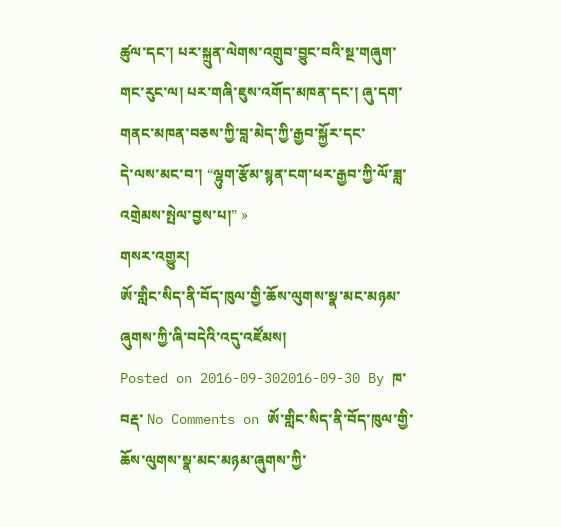ཚུལ་དང་། པར་སྐྲུན་ལེགས་འགྲུབ་བྱུང་བའི་སྔ་གཞུག་གང་རུང་ལ། པར་གཞི་ཇུས་འགོད་མཁན་དང་། ཞུ་དག་གནང་མཁན་བཅས་ཀྱི་བླ་མེད་ཀྱི་རྒྱབ་སྐྱོར་དང་
དེ་ལས་མང་བ་། “ལྷུག་རྩོམ་སྙན་ངག་ཕར་རྒྱབ་ཀྱི་ལོ་ཟླ་འགྲེམས་སྤེལ་བྱས་པ།” »
གསར་འགྱུར།
ཨོ་གླིང་སིད་ནི་བོད་ཁུལ་གྱི་ཆོས་ལུགས་སྣ་མང་མཉམ་ཞུགས་ཀྱི་ཞི་བདེའི་འདུ་འཛོམས།
Posted on 2016-09-302016-09-30 By ཁ་བརྡ་ No Comments on ཨོ་གླིང་སིད་ནི་བོད་ཁུལ་གྱི་ཆོས་ལུགས་སྣ་མང་མཉམ་ཞུགས་ཀྱི་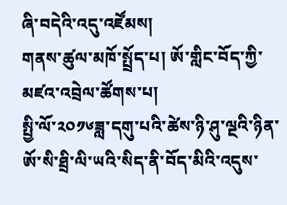ཞི་བདེའི་འདུ་འཛོམས།
གནས་ཚུལ་མཁོ་སྤྲོད་པ། ཨོ་གླིང་བོད་ཀྱི་མཛའ་འབྲེལ་ཚོགས་པ།
སྤྱི་ལོ་༢༠༡༦ཟླ་དགུ་པའི་ཚེས་ཉི་ཤུ་ལྔའི་ཉིན་ཨོ་སི་ཐྲི་ལི་ཡའི་སིད་ནི་བོད་མིའི་འདུས་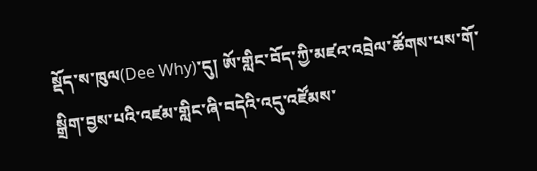སྡོད་ས་ཁུལ(Dee Why)་དུ། ཨོ་གླིང་བོད་ཀྱི་མཛའ་འབྲེལ་ཚོགས་པས་གོ་སྒྲིག་བྱས་པའི་འཛམ་གླིང་ཞི་བདེའི་འདུ་འཛོམས་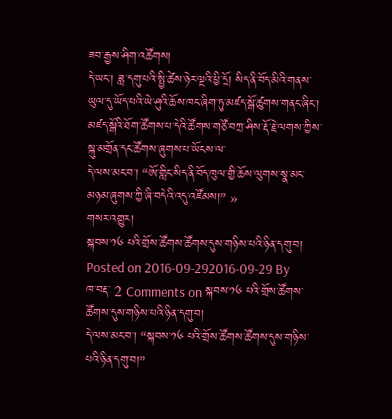ཟབ་རྒྱས་ཤིག་འཚོགས།
དེ་ཡང་། ཟླ་དགུ་པའི་སྤྱི་ཚེས་ཉེར་ལྔའི་ཕྱི་དྲོ། སིད་ནི་བོད་མིའི་གནས་ཡུལ་དུ་ཡོད་པའི་ཡེ་ཤུའི་ཆོས་ཁང་ཞིག་ཏུ་མཛད་སྒོ་ཚུགས་གནང་ཞིང་། མཛད་སྒོའི་ཐོག་ཚོགས་པ་དེའི་ཚོགས་གཙོ་བཀྲ་ཤིས་རྡོ་རྗེ་ལགས་ཀྱིས་སྐུ་མགྲོན་དང་ཚོགས་ཞུགས་པ་ཡོངས་ལ་
དེ་ལས་མང་བ་། “ཨོ་གླིང་སིད་ནི་བོད་ཁུལ་གྱི་ཆོས་ལུགས་སྣ་མང་མཉམ་ཞུགས་ཀྱི་ཞི་བདེའི་འདུ་འཛོམས།” »
གསར་འགྱུར།
སྐབས་༡༦ པའི་གྲོས་ཚོགས་ཚོགས་དུས་གཉིས་པའི་ཉིན་དགུ་བ།
Posted on 2016-09-292016-09-29 By ཁ་བརྡ་ 2 Comments on སྐབས་༡༦ པའི་གྲོས་ཚོགས་ཚོགས་དུས་གཉིས་པའི་ཉིན་དགུ་བ།
དེ་ལས་མང་བ་། “སྐབས་༡༦ པའི་གྲོས་ཚོགས་ཚོགས་དུས་གཉིས་པའི་ཉིན་དགུ་བ།”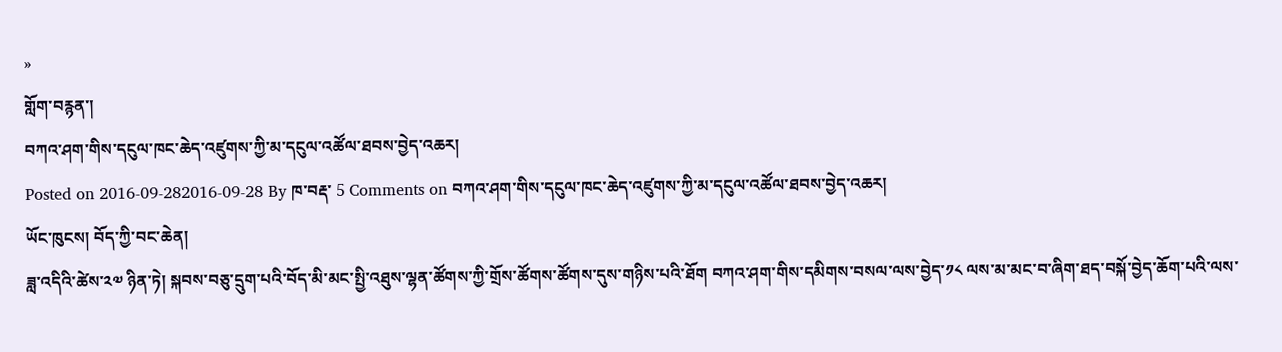»
གློག་བརྙན་།
བཀའ་ཤག་གིས་དངུལ་ཁང་ཆེད་འཛུགས་ཀྱི་མ་དངུལ་འཚོལ་ཐབས་བྱེད་འཆར།
Posted on 2016-09-282016-09-28 By ཁ་བརྡ་ 5 Comments on བཀའ་ཤག་གིས་དངུལ་ཁང་ཆེད་འཛུགས་ཀྱི་མ་དངུལ་འཚོལ་ཐབས་བྱེད་འཆར།
ཡོང་ཁུངས། བོད་ཀྱི་བང་ཆེན།
ཟླ་འདིའི་ཚེས་༢༧ ཉིན་ཏེ། སྐབས་བཅུ་དྲུག་པའི་བོད་མི་མང་སྤྱི་འཐུས་ལྷན་ཚོགས་ཀྱི་གྲོས་ཚོགས་ཚོགས་དུས་གཉིས་པའི་ཐོག བཀའ་ཤག་གིས་དམིགས་བསལ་ལས་བྱེད་༡༨ ལས་མ་མང་བ་ཞིག་ཐད་བསྐོ་བྱེད་ཆོག་པའི་ལས་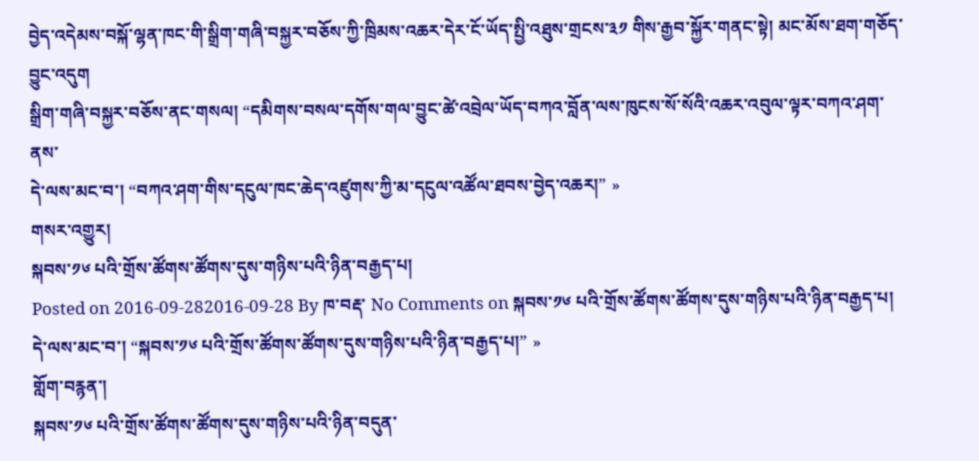བྱེད་འདེམས་བསྐོ་ལྷན་ཁང་གི་སྒྲིག་གཞི་བསྐྱར་བཅོས་ཀྱི་ཁྲིམས་འཆར་དེར་ངོ་ཡོད་སྤྱི་འཐུས་གྲངས་༣༡ གིས་རྒྱབ་སྐྱོར་གནང་སྟེ། མང་མོས་ཐག་གཅོད་བྱུང་འདུག
སྒྲིག་གཞི་བསྐྱར་བཅོས་ནང་གསལ། “དམིགས་བསལ་དགོས་གལ་བྱུང་ཚེ་འབྲེལ་ཡོད་བཀའ་བློན་ལས་ཁུངས་སོ་སོའི་འཆར་འབུལ་ལྟར་བཀའ་ཤག་ནས་
དེ་ལས་མང་བ་། “བཀའ་ཤག་གིས་དངུལ་ཁང་ཆེད་འཛུགས་ཀྱི་མ་དངུལ་འཚོལ་ཐབས་བྱེད་འཆར།” »
གསར་འགྱུར།
སྐབས་༡༦ པའི་གྲོས་ཚོགས་ཚོགས་དུས་གཉིས་པའི་ཉིན་བརྒྱད་པ།
Posted on 2016-09-282016-09-28 By ཁ་བརྡ་ No Comments on སྐབས་༡༦ པའི་གྲོས་ཚོགས་ཚོགས་དུས་གཉིས་པའི་ཉིན་བརྒྱད་པ།
དེ་ལས་མང་བ་། “སྐབས་༡༦ པའི་གྲོས་ཚོགས་ཚོགས་དུས་གཉིས་པའི་ཉིན་བརྒྱད་པ།” »
གློག་བརྙན་།
སྐབས་༡༦ པའི་གྲོས་ཚོགས་ཚོགས་དུས་གཉིས་པའི་ཉིན་བདུན་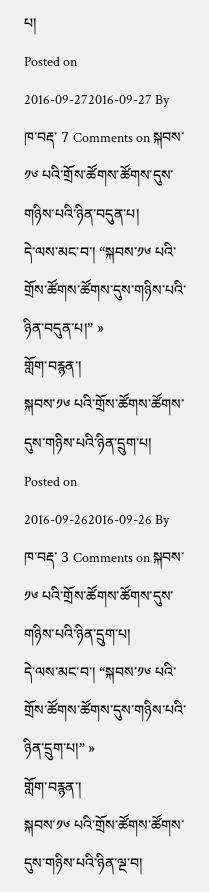པ།
Posted on 2016-09-272016-09-27 By ཁ་བརྡ་ 7 Comments on སྐབས་༡༦ པའི་གྲོས་ཚོགས་ཚོགས་དུས་གཉིས་པའི་ཉིན་བདུན་པ།
དེ་ལས་མང་བ་། “སྐབས་༡༦ པའི་གྲོས་ཚོགས་ཚོགས་དུས་གཉིས་པའི་ཉིན་བདུན་པ།” »
གློག་བརྙན་།
སྐབས་༡༦ པའི་གྲོས་ཚོགས་ཚོགས་དུས་གཉིས་པའི་ཉིན་དྲུག་པ།
Posted on 2016-09-262016-09-26 By ཁ་བརྡ་ 3 Comments on སྐབས་༡༦ པའི་གྲོས་ཚོགས་ཚོགས་དུས་གཉིས་པའི་ཉིན་དྲུག་པ།
དེ་ལས་མང་བ་། “སྐབས་༡༦ པའི་གྲོས་ཚོགས་ཚོགས་དུས་གཉིས་པའི་ཉིན་དྲུག་པ།” »
གློག་བརྙན་།
སྐབས་༡༦ པའི་གྲོས་ཚོགས་ཚོགས་དུས་གཉིས་པའི་ཉིན་ལྔ་བ།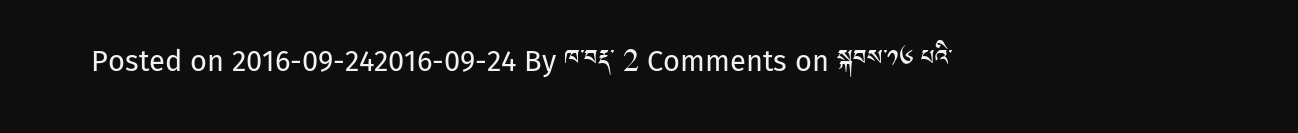Posted on 2016-09-242016-09-24 By ཁ་བརྡ་ 2 Comments on སྐབས་༡༦ པའི་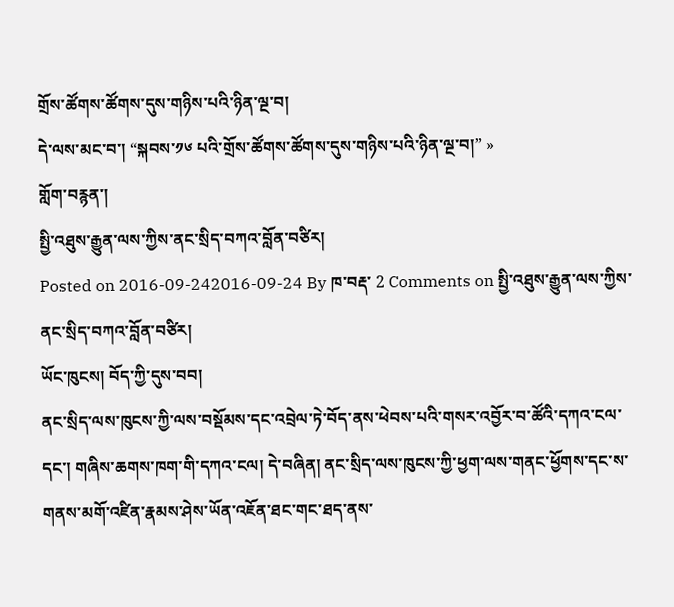གྲོས་ཚོགས་ཚོགས་དུས་གཉིས་པའི་ཉིན་ལྔ་བ།
དེ་ལས་མང་བ་། “སྐབས་༡༦ པའི་གྲོས་ཚོགས་ཚོགས་དུས་གཉིས་པའི་ཉིན་ལྔ་བ།” »
གློག་བརྙན་།
སྤྱི་འཐུས་རྒྱུན་ལས་ཀྱིས་ནང་སྲིད་བཀའ་བློན་བཙིར།
Posted on 2016-09-242016-09-24 By ཁ་བརྡ་ 2 Comments on སྤྱི་འཐུས་རྒྱུན་ལས་ཀྱིས་ནང་སྲིད་བཀའ་བློན་བཙིར།
ཡོང་ཁུངས། བོད་ཀྱི་དུས་བབ།
ནང་སྲིད་ལས་ཁུངས་ཀྱི་ལས་བསྡོམས་དང་འབྲེལ་ཏེ་བོད་ནས་ཕེབས་པའི་གསར་འབྱོར་བ་ཚོའི་དཀའ་ངལ་དང་། གཞིས་ཆགས་ཁག་གི་དཀའ་ངལ། དེ་བཞིན། ནང་སྲིད་ལས་ཁུངས་ཀྱི་ཕྱག་ལས་གནང་ཕྱོགས་དང་ས་གནས་མགོ་འཛིན་རྣམས་ཤེས་ཡོན་འཇོན་ཐང་གང་ཐད་ནས་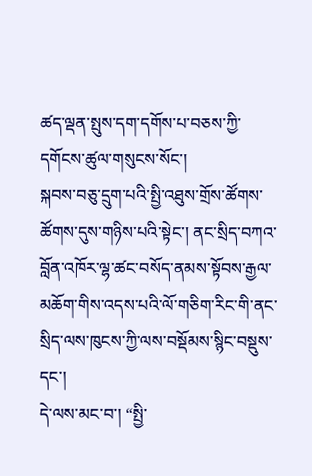ཚད་ལྡན་སྤུས་དག་དགོས་པ་བཅས་ཀྱི་དགོངས་ཚུལ་གསུངས་སོང་།
སྐབས་བཅུ་དྲུག་པའི་སྤྱི་འཐུས་གྲོས་ཚོགས་ཚོགས་དུས་གཉིས་པའི་སྟེང་། ནང་སྲིད་བཀའ་བློན་འཁོར་ལྷ་ཚང་བསོད་ནམས་སྟོབས་རྒྱལ་མཆོག་གིས་འདས་པའི་ལོ་གཅིག་རིང་གི་ནང་སྲིད་ལས་ཁུངས་ཀྱི་ལས་བསྡོམས་སྙིང་བསྡུས་དང་།
དེ་ལས་མང་བ་། “སྤྱི་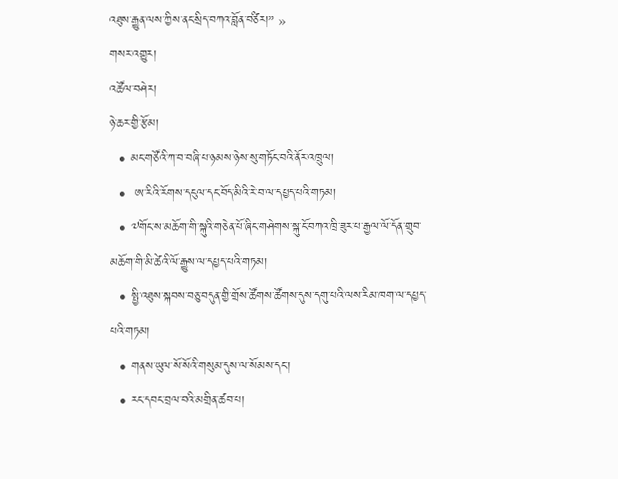འཐུས་རྒྱུན་ལས་ཀྱིས་ནང་སྲིད་བཀའ་བློན་བཙིར།” »
གསར་འགྱུར།
འཚོལ་བཤེར།
ཉེ་ཆར་གྱི་རྩོམ།
  • མང་གཙོའི་ཀ་བ་བཞི་པ་ཉམས་ཉེས་སུ་གཏོང་བའི་ནོར་འཁྲུལ།
  •  ཨ་རིའི་རོགས་དངུལ་དང་བོད་མིའི་རེ་བ་ལ་དཔྱད་པའི་གཏམ།
  • ༧གོང་ས་མཆོག་གི་སྐུའི་གཅེན་པོ་ཞིང་གཤེགས་སྐུ་ངོ་བཀའ་ཁྲི་ཟུར་པ་རྒྱལ་ལོ་དོན་གྲུབ་མཆོག་གི་མི་ཚེའི་ལོ་རྒྱུས་ལ་དཔྱད་པའི་གཏམ།
  • སྤྱི་འཐུས་སྐབས་བཅུ་བདུན་གྱི་གྲོས་ཚོགས་ཚོགས་དུས་དགུ་པའི་ལས་རིམ་ཁག་ལ་དཔྱད་པའི་གཏམ།
  • གནས་ཡུལ་སོ་སོའི་གསུམ་དུས་ལ་སོམས་དང་།
  • རང་དབང་བྲལ་བའི་མགྲིན་ཚབ་པ།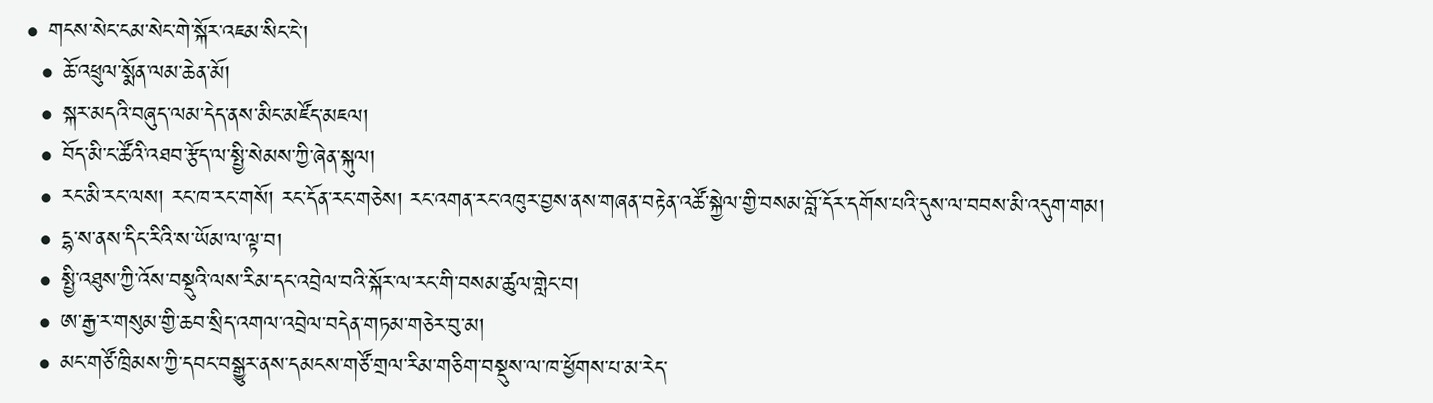• གངས་སེང་ངམ་སེང་གེ་སྐོར་འཇམ་སིང་ངེ་།
  • ཆོ་འཕྲུལ་སྨོན་ལམ་ཆེན་མོ།
  • སྐར་མདའི་བཞུད་ལམ་དེད་ནས་མིང་མཛོད་མཇལ།
  • བོད་མི་ང་ཚོའི་འཐབ་རྩོད་ལ་སྤྱི་སེམས་ཀྱི་ཞེན་སྐུལ།
  • རང་མི་རང་ལས། རང་ཁ་རང་གསོ། རང་དོན་རང་གཅེས། རང་འགན་རང་འཁུར་བྱས་ནས་གཞན་བརྟེན་འཚོ་སྐྱེལ་གྱི་བསམ་བློ་དོར་དགོས་པའི་དུས་ལ་བབས་མི་འདུག་གམ།
  • དྷ་ས་ནས་དིང་རིའི་ས་ཡོམ་ལ་ལྟ་བ།
  • སྤྱི་འཐུས་ཀྱི་འོས་བསྡུའི་ལས་རིམ་དང་འབྲེལ་བའི་སྐོར་ལ་རང་གི་བསམ་ཚུལ་གླེང་བ།
  • ཨ་རྒྱ་ར་གསུམ་གྱི་ཆབ་སྲིད་འགལ་འབྲེལ་བདེན་གཏམ་གཅེར་བུ་མ།
  • མང་གཙོ་ཁྲིམས་ཀྱི་དབང་བསྒྱུར་ནས་དམངས་གཙོ་གྲལ་རིམ་གཅིག་བསྡུས་ལ་ཁ་ཕྱོགས་པ་མ་རེད་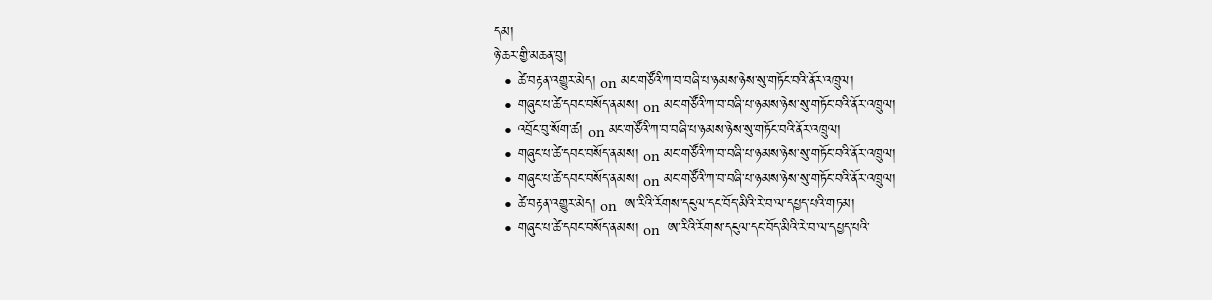དམ།
ཉེ་ཆར་གྱི་མཆན་བུ།
  • ཚེ་བརྟན་འགྱུར་མེད། on མང་གཙོའི་ཀ་བ་བཞི་པ་ཉམས་ཉེས་སུ་གཏོང་བའི་ནོར་འཁྲུལ།
  • གཞུང་པ་ཚེ་དབང་བསོད་ནམས། on མང་གཙོའི་ཀ་བ་བཞི་པ་ཉམས་ཉེས་སུ་གཏོང་བའི་ནོར་འཁྲུལ།
  • འབྲོང་བུ་སོག་ཚ། on མང་གཙོའི་ཀ་བ་བཞི་པ་ཉམས་ཉེས་སུ་གཏོང་བའི་ནོར་འཁྲུལ།
  • གཞུང་པ་ཚེ་དབང་བསོད་ནམས། on མང་གཙོའི་ཀ་བ་བཞི་པ་ཉམས་ཉེས་སུ་གཏོང་བའི་ནོར་འཁྲུལ།
  • གཞུང་པ་ཚེ་དབང་བསོད་ནམས། on མང་གཙོའི་ཀ་བ་བཞི་པ་ཉམས་ཉེས་སུ་གཏོང་བའི་ནོར་འཁྲུལ།
  • ཚེ་བརྟན་འགྱུར་མེད། on  ཨ་རིའི་རོགས་དངུལ་དང་བོད་མིའི་རེ་བ་ལ་དཔྱད་པའི་གཏམ།
  • གཞུང་པ་ཚེ་དབང་བསོད་ནམས། on  ཨ་རིའི་རོགས་དངུལ་དང་བོད་མིའི་རེ་བ་ལ་དཔྱད་པའི་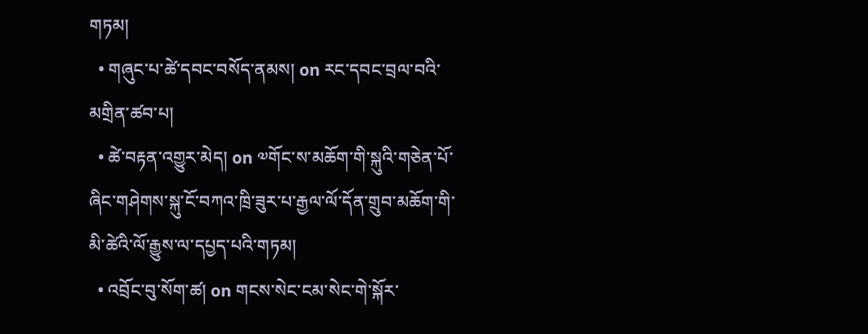གཏམ།
  • གཞུང་པ་ཚེ་དབང་བསོད་ནམས། on རང་དབང་བྲལ་བའི་མགྲིན་ཚབ་པ།
  • ཚེ་བརྟན་འགྱུར་མེད། on ༧གོང་ས་མཆོག་གི་སྐུའི་གཅེན་པོ་ཞིང་གཤེགས་སྐུ་ངོ་བཀའ་ཁྲི་ཟུར་པ་རྒྱལ་ལོ་དོན་གྲུབ་མཆོག་གི་མི་ཚེའི་ལོ་རྒྱུས་ལ་དཔྱད་པའི་གཏམ།
  • འབྲོང་བུ་སོག་ཚ། on གངས་སེང་ངམ་སེང་གེ་སྐོར་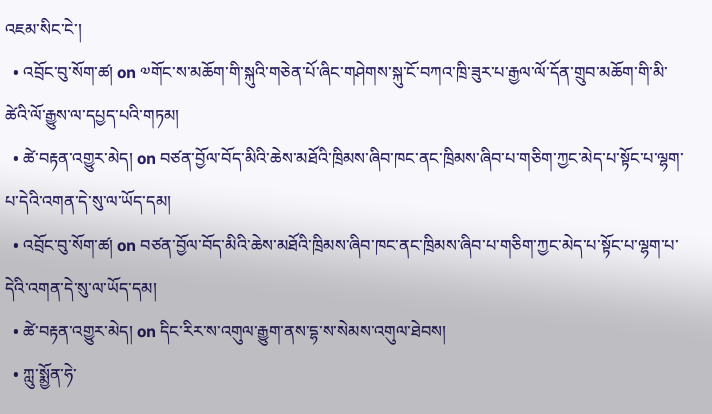འཇམ་སིང་ངེ་།
  • འབྲོང་བུ་སོག་ཚ། on ༧གོང་ས་མཆོག་གི་སྐུའི་གཅེན་པོ་ཞིང་གཤེགས་སྐུ་ངོ་བཀའ་ཁྲི་ཟུར་པ་རྒྱལ་ལོ་དོན་གྲུབ་མཆོག་གི་མི་ཚེའི་ལོ་རྒྱུས་ལ་དཔྱད་པའི་གཏམ།
  • ཚེ་བརྟན་འགྱུར་མེད། on བཙན་བྱོལ་བོད་མིའི་ཆེས་མཐོའི་ཁྲིམས་ཞིབ་ཁང་ནང་ཁྲིམས་ཞིབ་པ་གཅིག་ཀྱང་མེད་པ་སྟོང་པ་ལྷག་པ་དེའི་འགན་དེ་སུ་ལ་ཡོད་དམ།
  • འབྲོང་བུ་སོག་ཚ། on བཙན་བྱོལ་བོད་མིའི་ཆེས་མཐོའི་ཁྲིམས་ཞིབ་ཁང་ནང་ཁྲིམས་ཞིབ་པ་གཅིག་ཀྱང་མེད་པ་སྟོང་པ་ལྷག་པ་དེའི་འགན་དེ་སུ་ལ་ཡོད་དམ།
  • ཚེ་བརྟན་འགྱུར་མེད། on དིང་རིར་ས་འགུལ་རྒྱུག་ནས་དྷ་ས་སེམས་འགུལ་ཐེབས།
  • ཀླུ་སྨྱོན་ཧེ་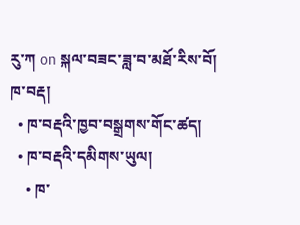རུ་ཀ on སྐལ་བཟང་ཟླ་བ་མཐོ་རིས་བོ།
ཁ་བརྡ།
  • ཁ་བརྡའི་ཁྱབ་བསྒྲགས་གོང་ཚད།
  • ཁ་བརྡའི་དམིགས་ཡུལ།
    • ཁ་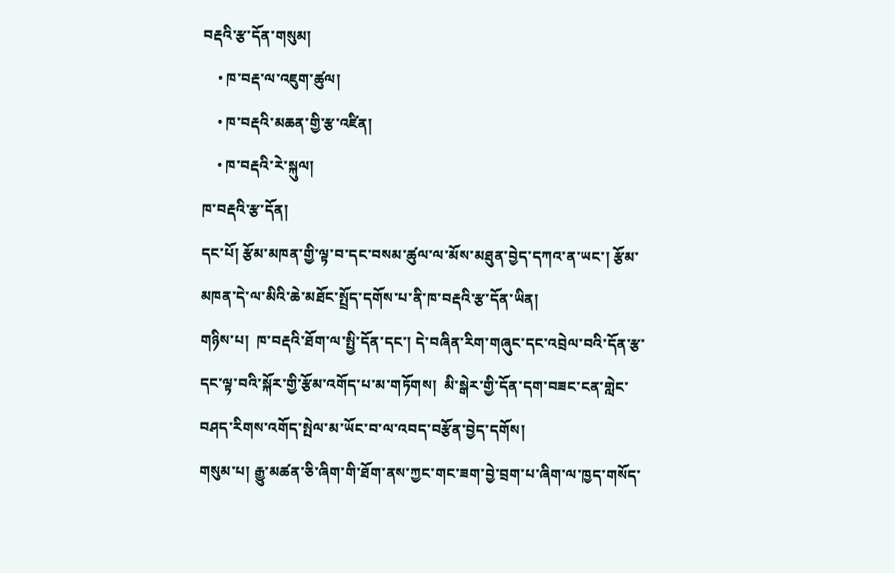བརྡའི་རྩ་དོན་གསུམ།
    • ཁ་བརྡ་ལ་འཇུག་ཚུལ།
    • ཁ་བརྡའི་མཆན་གྱི་རྩ་འཛིན།
    • ཁ་བརྡའི་རེ་སྐུལ།
ཁ་བརྡའི་རྩ་དོན།
དང་པོ། རྩོམ་མཁན་གྱི་ལྟ་བ་དང་བསམ་ཚུལ་ལ་མོས་མཐུན་བྱེད་དཀའ་ན་ཡང་། རྩོམ་མཁན་དེ་ལ་མིའི་ཆེ་མཐོང་སྤྲོད་དགོས་པ་ནི་ཁ་བརྡའི་རྩ་དོན་ཡིན།
གཉིས་པ།  ཁ་བརྡའི་ཐོག་ལ་སྤྱི་དོན་དང་། དེ་བཞིན་རིག་གཞུང་དང་འབྲེལ་བའི་དོན་རྩ་དང་ལྟ་བའི་སྐོར་གྱི་རྩོམ་འགོད་པ་མ་གཏོགས།  མི་སྒེར་གྱི་དོན་དག་བཟང་ངན་གླེང་བཤད་རིགས་འགོད་སྤེལ་མ་ཡོང་བ་ལ་འབད་བརྩོན་བྱེད་དགོས།
གསུམ་པ། རྒྱུ་མཚན་ཅི་ཞིག་གི་ཐོག་ནས་ཀྱང་གང་ཟག་བྱེ་བྲག་པ་ཞིག་ལ་ཁྱད་གསོད་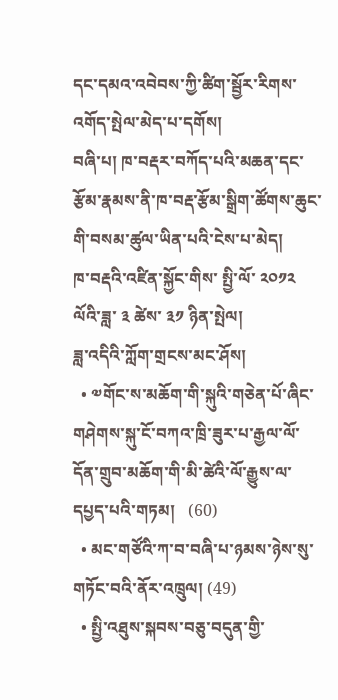དང་དམའ་འབེབས་ཀྱི་ཚིག་སྦྱོར་རིགས་འགོད་སྤེལ་མེད་པ་དགོས།
བཞི་པ། ཁ་བརྡར་བཀོད་པའི་མཆན་དང་རྩོམ་རྣམས་ནི་ཁ་བརྡ་རྩོམ་སྒྲིག་ཚོགས་ཆུང་གི་བསམ་ཚུལ་ཡིན་པའི་ངེས་པ་མེད།
ཁ་བརྡའི་འཛིན་སྐྱོང་གིས་ སྤྱི་ལོ་ ༢༠༡༢ ལོའི་ཟླ་ ༣ ཚེས་ ༣༡ ཉིན་སྤེལ།
ཟླ་འདིའི་ཀློག་གྲངས་མང་ཤོས།
  • ༧གོང་ས་མཆོག་གི་སྐུའི་གཅེན་པོ་ཞིང་གཤེགས་སྐུ་ངོ་བཀའ་ཁྲི་ཟུར་པ་རྒྱལ་ལོ་དོན་གྲུབ་མཆོག་གི་མི་ཚེའི་ལོ་རྒྱུས་ལ་དཔྱད་པའི་གཏམ།   (60)
  • མང་གཙོའི་ཀ་བ་བཞི་པ་ཉམས་ཉེས་སུ་གཏོང་བའི་ནོར་འཁྲུལ། (49)
  • སྤྱི་འཐུས་སྐབས་བཅུ་བདུན་གྱི་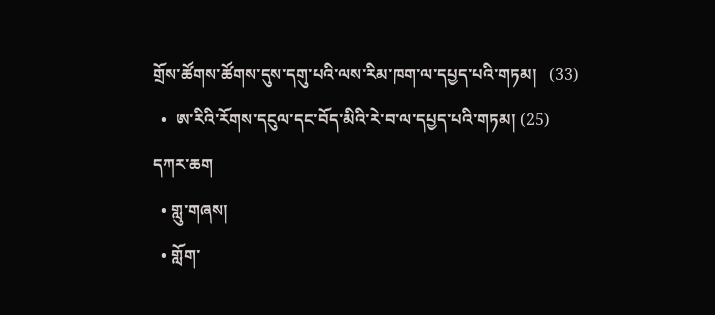གྲོས་ཚོགས་ཚོགས་དུས་དགུ་པའི་ལས་རིམ་ཁག་ལ་དཔྱད་པའི་གཏམ།   (33)
  •  ཨ་རིའི་རོགས་དངུལ་དང་བོད་མིའི་རེ་བ་ལ་དཔྱད་པའི་གཏམ། (25)
དཀར་ཆག
  • གླུ་གཞས།
  • གློག་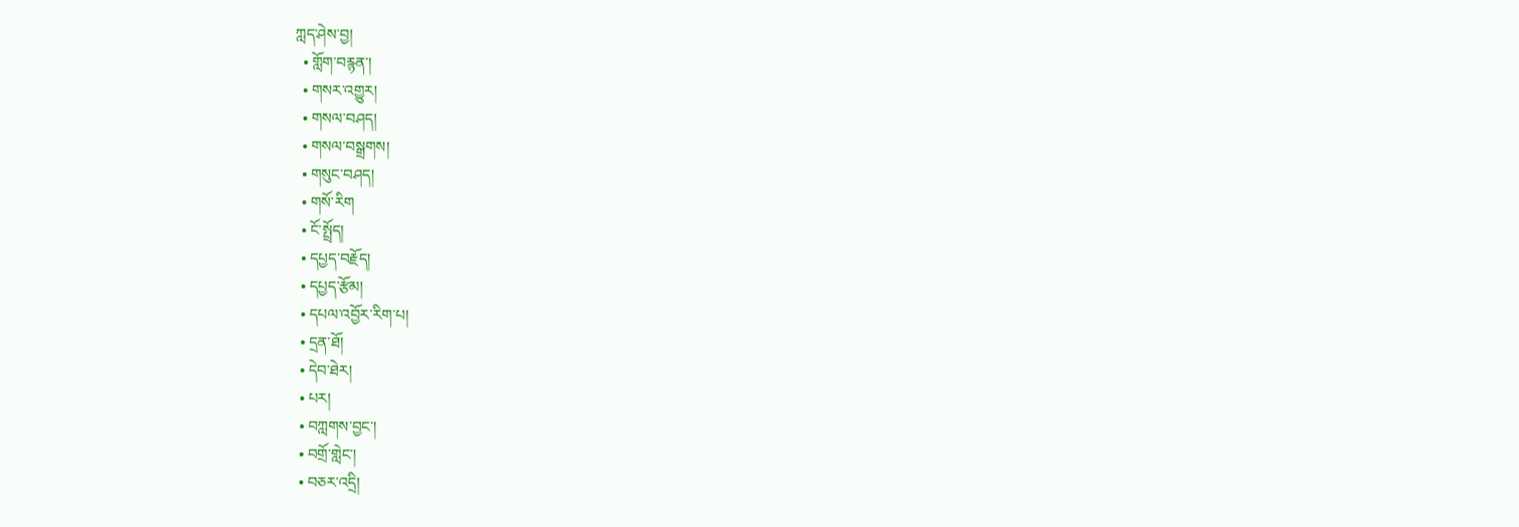ཀླད་ཤེས་བྱ།
  • གློག་བརྙན་།
  • གསར་འགྱུར།
  • གསལ་བཤད།
  • གསལ་བསྒྲགས།
  • གསུང་བཤད།
  • གསོ་རིག
  • ངོ་སྤྲོད།
  • དཔྱད་བརྗོད།
  • དཔྱད་རྩོམ།
  • དཔལ་འབྱོར་རིག་པ།
  • དྲན་ཐོ།
  • དེབ་ཐེར།
  • པར།
  • བཀླགས་བྱང་།
  • བགྲོ་གླེང་།
  • བཅར་འདྲི།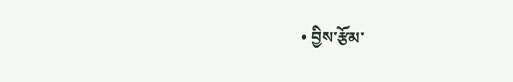• བྱིས་རྩོམ་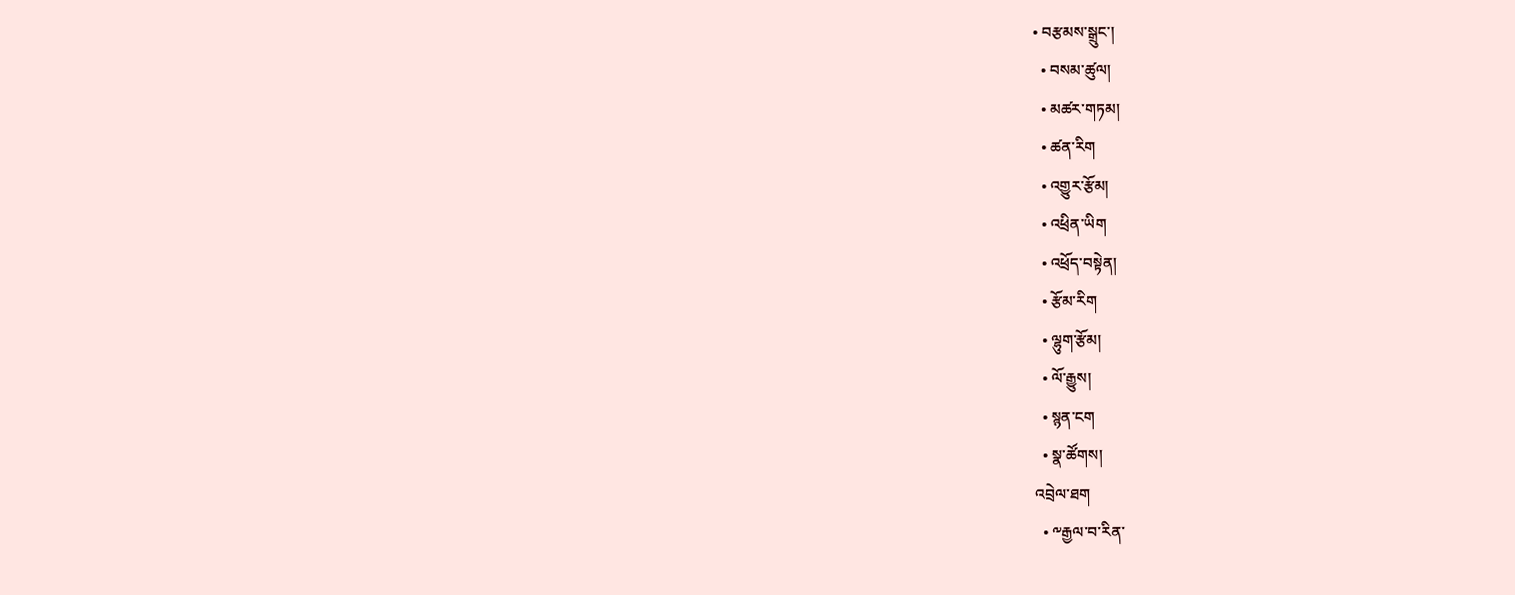• བརྩམས་སྒྲུང་།
  • བསམ་ཚུལ།
  • མཚར་གཏམ།
  • ཚན་རིག
  • འགྱུར་རྩོམ།
  • འཕྲིན་ཡིག
  • འཕྲོད་བསྟེན།
  • རྩོམ་རིག
  • ལྷུག་རྩོམ།
  • ལོ་རྒྱུས།
  • སྙན་ངག
  • སྣ་ཚོགས།
འབྲེལ་ཐག
  • ༸རྒྱལ་བ་རིན་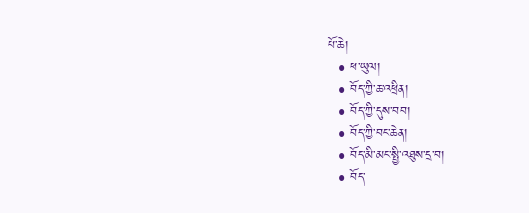པོ་ཆེ།
  • ཕ་ཡུལ།
  • བོད་ཀྱི་ཆ་འཕྲིན།
  • བོད་ཀྱི་དུས་བབ།
  • བོད་ཀྱི་བང་ཆེན།
  • བོད་མི་མང་སྤྱི་འཐུས་དྲ་བ།
  • བོད་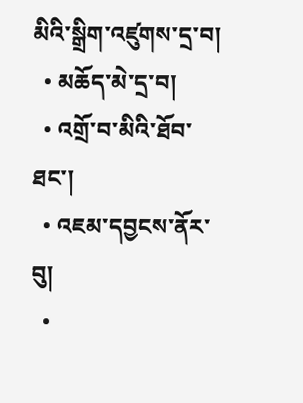མིའི་སྒྲིག་འཛུགས་དྲ་བ།
  • མཆོད་མེ་དྲ་བ།
  • འགྲོ་བ་མིའི་ཐོབ་ཐང་།
  • འཇམ་དབྱངས་ནོར་བུ།
  •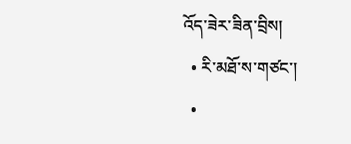འོད་ཟེར་ཟིན་བྲིས།
  • རི་མཐོ་ས་གཙང་།
  •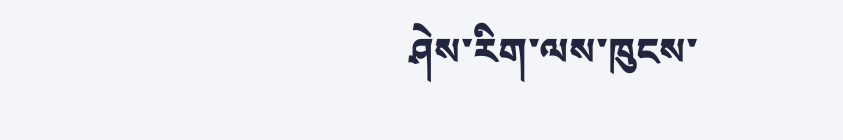ཤེས་རིག་ལས་ཁུངས་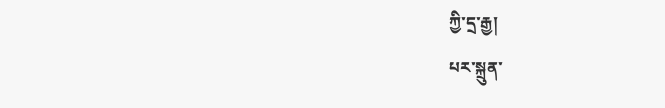ཀྱི་དྲ་རྒྱ།
པར་སྐྲུན་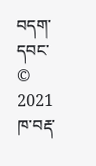བདག་དབང་ © 2021 ཁ་བརྡ་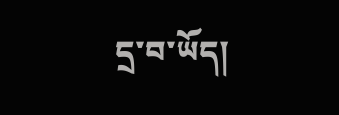དྲ་བ་ཡོད།